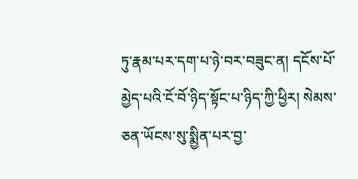ཏུ་རྣམ་པར་དག་པ་ཉེ་བར་བཟུང་ན། དངོས་པོ་མྱེད་པའི་ངོ་བོ་ཉིད་སྟོང་པ་ཉིད་ཀྱི་ཕྱིར། སེམས་ཅན་ཡོངས་སུ་སྨྱིན་པར་བྱ་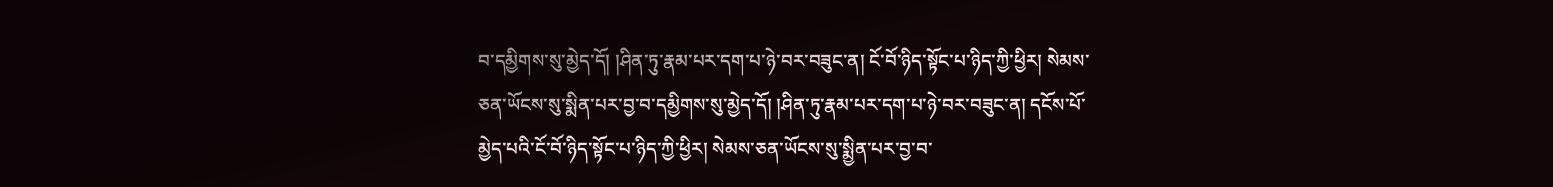བ་དམྱིགས་སུ་མྱེད་དོ། །ཤིན་ཏུ་རྣམ་པར་དག་པ་ཉེ་བར་བཟུང་ན། ངོ་བོ་ཉིད་སྟོང་པ་ཉིད་ཀྱི་ཕྱིར། སེམས་ཅན་ཡོངས་སུ་སྨིན་པར་བྱ་བ་དམྱིགས་སུ་མྱེད་དོ། །ཤིན་ཏུ་རྣམ་པར་དག་པ་ཉེ་བར་བཟུང་ན། དངོས་པོ་མྱེད་པའི་ངོ་བོ་ཉིད་སྟོང་པ་ཉིད་ཀྱི་ཕྱིར། སེམས་ཅན་ཡོངས་སུ་སྨྱིན་པར་བྱ་བ་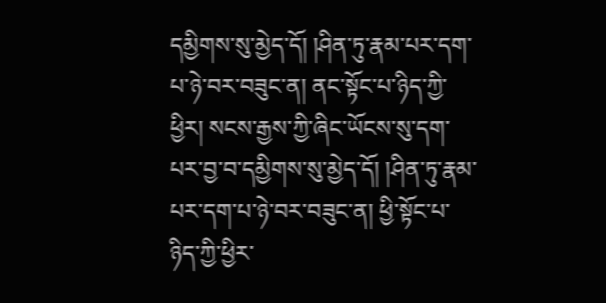དམྱིགས་སུ་མྱེད་དོ། །ཤིན་ཏུ་རྣམ་པར་དག་པ་ཉེ་བར་བཟུང་ན། ནང་སྟོང་པ་ཉིད་ཀྱི་ཕྱིར། སངས་རྒྱས་ཀྱི་ཞིང་ཡོངས་སུ་དག་པར་བྱ་བ་དམྱིགས་སུ་མྱེད་དོ། །ཤིན་ཏུ་རྣམ་པར་དག་པ་ཉེ་བར་བཟུང་ན། ཕྱི་སྟོང་པ་ཉིད་ཀྱི་ཕྱིར་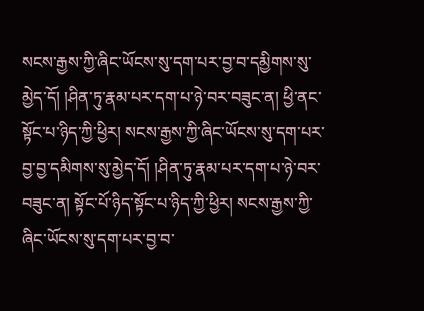སངས་རྒྱས་ཀྱི་ཞིང་ཡོངས་སུ་དག་པར་བྱ་བ་དམྱིགས་སུ་མྱེད་དོ། །ཤིན་ཏུ་རྣམ་པར་དག་པ་ཉེ་བར་བཟུང་ན། ཕྱི་ནང་སྟོང་པ་ཉིད་ཀྱི་ཕྱིར། སངས་རྒྱས་ཀྱི་ཞིང་ཡོངས་སུ་དག་པར་བྱ་བྱ་དམིགས་སུ་མྱེད་དོ། །ཤིན་ཏུ་རྣམ་པར་དག་པ་ཉེ་བར་བཟུང་ན། སྟོང་པོ་ཉིད་སྟོང་པ་ཉིད་ཀྱི་ཕྱིར། སངས་རྒྱས་ཀྱི་ཞིང་ཡོངས་སུ་དག་པར་བྱ་བ་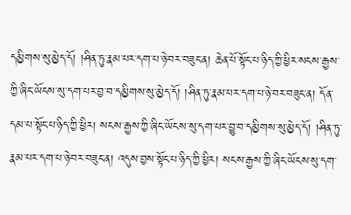དམྱིགས་སུ་མྱེད་དོ། །ཤིན་ཏུ་རྣམ་པར་དག་པ་ཉེ་བར་བཟུང་ན། ཆེན་པོ་སྟོང་པ་ཉིད་ཀྱི་ཕྱིར་སངས་རྒྱས་ཀྱི་ཞིང་ཡོངས་སུ་དག་པར་བྱ་བ་དམྱིགས་སུ་མྱེད་དོ། །ཤིན་ཏུ་རྣམ་པར་དག་པ་ཉེ་བར་བཟུང་ན། དོན་དམ་པ་སྟོང་པ་ཉིད་ཀྱི་ཕྱིར། སངས་རྒྱས་ཀྱི་ཞིང་ཡོངས་སུ་དག་པར་བྱུ་བ་དམྱིགས་སུ་མྱེད་དོ། །ཤིན་ཏུ་རྣམ་པར་དག་པ་ཉེ་བར་བཟུང་ན། འདུས་བྱས་སྟོང་པ་ཉིད་ཀྱི་ཕྱིར། སངས་རྒྱས་ཀྱི་ཞིང་ཡོངས་སུ་དག་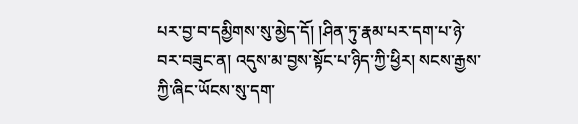པར་བྱ་བ་དམྱིགས་སུ་མྱེད་དོ། །ཤིན་ཏུ་རྣམ་པར་དག་པ་ཉེ་བར་བཟུང་ན། འདུས་མ་བྱས་སྟོང་པ་ཉིད་ཀྱི་ཕྱིར། སངས་རྒྱས་ཀྱི་ཞིང་ཡོངས་སུ་དག་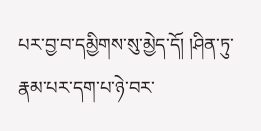པར་བྱ་བ་དམྱིགས་སུ་མྱེད་དོ། །ཤིན་ཏུ་རྣམ་པར་དག་པ་ཉེ་བར་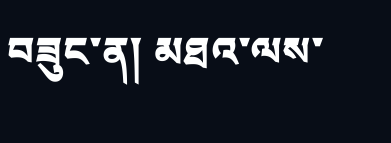བཟུང་ན། མཐའ་ལས་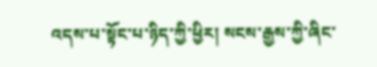འདས་པ་སྟོང་པ་ཉིད་ཀྱི་ཕྱིར། སངས་རྒྱས་ཀྱི་ཞིང་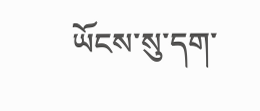ཡོངས་སུ་དག་